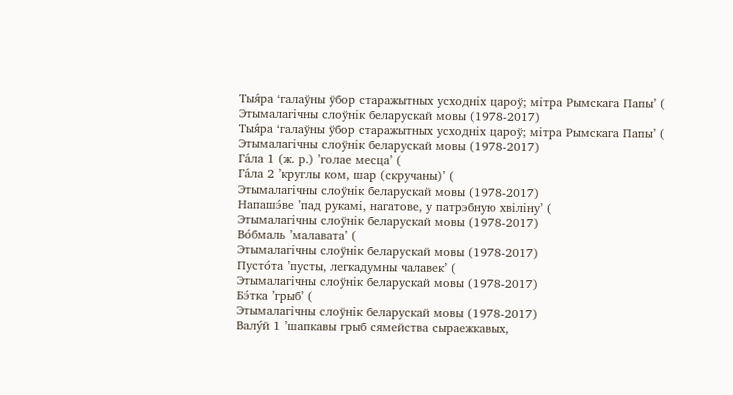Тыя́ра ‘галаўны ўбор старажытных усходніх цароў; мітра Рымскага Папы’ (
Этымалагічны слоўнік беларускай мовы (1978-2017)
Тыя́ра ‘галаўны ўбор старажытных усходніх цароў; мітра Рымскага Папы’ (
Этымалагічны слоўнік беларускай мовы (1978-2017)
Га́ла 1 (ж. р.) ’голае месца’ (
Га́ла 2 ’круглы ком, шар (скручаны)’ (
Этымалагічны слоўнік беларускай мовы (1978-2017)
Напашэ́ве ’пад рукамі, нагатове, у патрэбную хвіліну’ (
Этымалагічны слоўнік беларускай мовы (1978-2017)
Во́бмаль ’малавата’ (
Этымалагічны слоўнік беларускай мовы (1978-2017)
Пусто́та ’пусты, легкадумны чалавек’ (
Этымалагічны слоўнік беларускай мовы (1978-2017)
Бэ́тка ’грыб’ (
Этымалагічны слоўнік беларускай мовы (1978-2017)
Валу́й 1 ’шапкавы грыб сямейства сыраежкавых,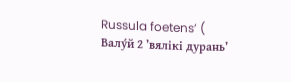Russula foetens’ (
Валу́й 2 ’вялікі дурань’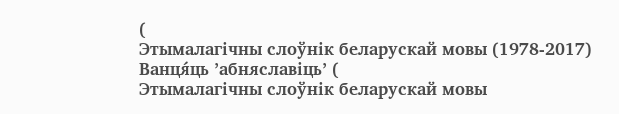(
Этымалагічны слоўнік беларускай мовы (1978-2017)
Ванця́ць ’абняславіць’ (
Этымалагічны слоўнік беларускай мовы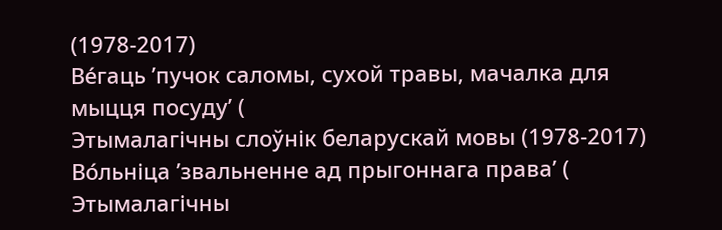(1978-2017)
Ве́гаць ’пучок саломы, сухой травы, мачалка для мыцця посуду’ (
Этымалагічны слоўнік беларускай мовы (1978-2017)
Во́льніца ’звальненне ад прыгоннага права’ (
Этымалагічны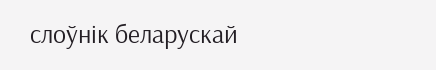слоўнік беларускай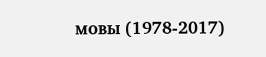мовы (1978-2017)